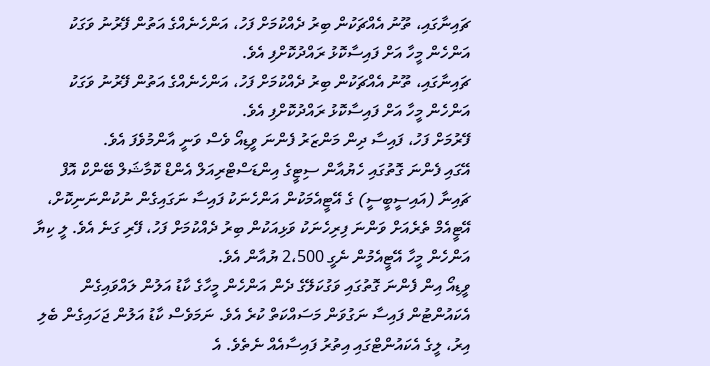ޗައިނާގައި، ތޫނު އެއްޗަކުން ބިރު ދެއްކުމަށް ފަހު، އަންހެނެއްގެ އަތުން ފޭރުނު ވަގަކު އަންހެން މީހާ އަށް ފައިސާކޮޅު ރައްދުކޮށްފި އެވެ.
ޗައިނާގައި، ތޫނު އެއްޗަކުން ބިރު ދެއްކުމަށް ފަހު، އަންހެނެއްގެ އަތުން ފޭރުނު ވަގަކު އަންހެން މީހާ އަށް ފައިސާކޮޅު ރައްދުކޮށްފި އެވެ.
ފޭރުމަށް ފަހު، ފައިސާ ދިން މަންޒަރު ފެންނަ ވީޑިއޯ ވެސް ވަނީ އާންމުވެފަ އެވެ.
އޭގައި ފެންނަ ގޮތުގައި ހެޔުއާން ސިޓީގެ އިންޑަސްޓްރިއަލް އެންޑް ކޮމާޝަލް ބޭންކް އޮފް ޗައިނާ (އައިސީބީސީ) ގެ އޭޓީއެމަކުން އަންހެނަކު ފައިސާ ނަގައިގެން ނުކުންނަނިކޮށް، އޭޓީއެމް ތެރެއަށް ވަންނަ ފިރިހެނަކު ވަޅިއަކުން ބިރު ދެއްކުމަށް ފަހު، ފޭރި ގަނެ އެވެ. ލީ ކިޔާ އަންހެން މީހާ އޭޓީއެމުން ނެގީ 2،500 ޔުއާން އެވެ.
ވީޑިއޯ އިން ފެންނަ ގޮތުގައި ވަގުކަލޭގެ ދެން އަންހެން މީހާގެ ކާޑު އަލުން ލައްވައިގެން އެކައުންޓުން ފައިސާ ނަގުވަން މަސައްކަތް ކުރެ އެވެ. ނަމަވެސް ކާޑު އަލުން ޖަހައިގެން ބެލި އިރު، ލީގެ އެކައުންޓްގައި އިތުރު ފައިސާއެއް ނެތެވެ. އެ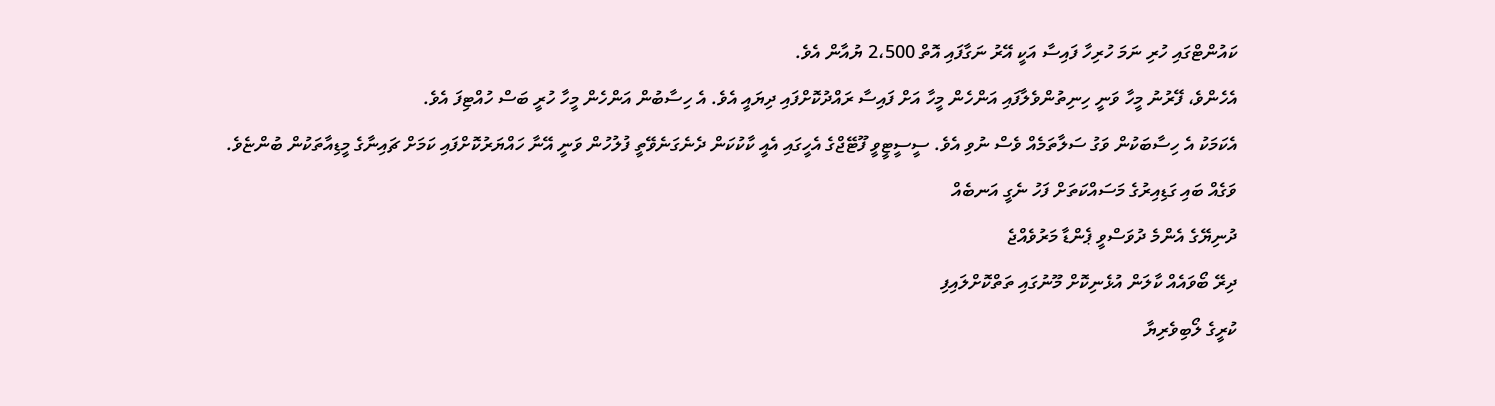ކައުންޓްގައި ހުރި ނަމަ ހުރިހާ ފައިސާ އަކީ އޭރު ނަގާފައި އޮތް 2،500 ޔުއާން އެވެ.
އެހެންވެ، ފޭރުނު މީހާ ވަނީ ހިނިތުންވެލާފައި އަންހެން މީހާ އަށް ފައިސާ ރައްދުކޮށްފައި ދިޔައީ އެވެ. އެ ހިސާބުން އަންހެން މީހާ ހުރީ ބަސް ހުއްޓިފަ އެވެ.
އެކަމަކު އެ ހިސާބަކުން ވަގު ސަލާތަމެއް ވެސް ނުވި އެވެ. ސީސީޓީވީ ފޫޓޭޖްގެ އެހީގައި އެއީ ކާކުކަން ދެނެގަނެވޭތީ ފުލުހުން ވަނީ އޭނާ ހައްޔަރުކޮށްފައި ކަމަށް ޗައިނާގެ މީޑިއާތަކުން ބުންޏެވެ.
ވަގެއް ބައި ގަޑިއިރުގެ މަސައްކަތަށް ފަހު ނެގީ އަނބެއް
ދުނިޔޭގެ އެންމެ ދުވަސްވީ ޕެންޑާ މަރުވެއްޖެ
ދިރޭ ބޯވައެއް ކާލަން އުޅެނިކޮށް މޫނުގައި ތަތްކޮށްލައިފި
ކުރީގެ ލޯބިވެރިޔާ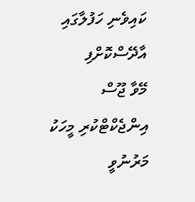ކައިވެނި ހަފުލާގައި އާދޭސްކޮށްފި
މޭވާ ޖޫސް އިންޖެކްޓްކުރި މީހަކު މަރުނުވީ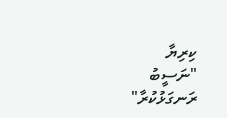ކިރިޔާ
"ނަސީބު ރަނގަޅުކުރާ"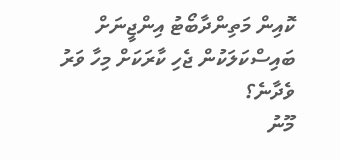ކޮއިން މަތިންދާބޯޓު އިންޖީނަށް
ބައިސްކަލަކުން ޖެހި ކާރަކަށް މިހާ ވަރު ވެދާނެ؟
މޫނު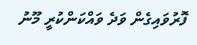ފޮރުވައިގެން ވަދެ ވައްކަންކުރީ މޫނު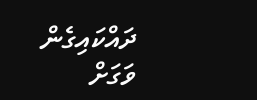ދައްކައިގެން
ވަގަށް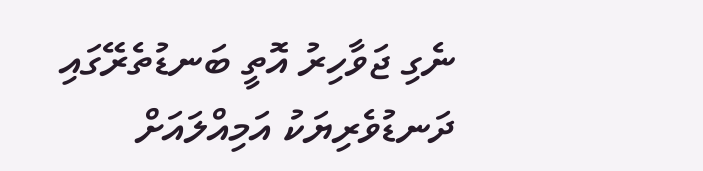ނެގި ޖަވާހިރު އޮތީ ބަނޑުތެރޭގައި
ދަނޑުވެރިޔަކު އަމިއްލައަށް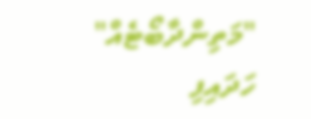"މަތިންދާބޯޓެއް" ހަދައިފި